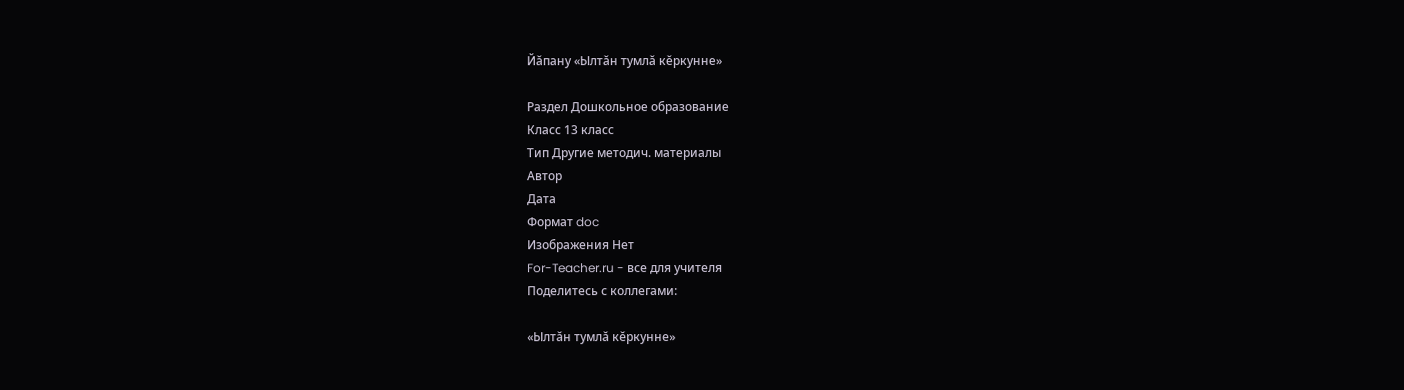Йăпану «Ылтăн тумлă кĕркунне»

Раздел Дошкольное образование
Класс 13 класс
Тип Другие методич. материалы
Автор
Дата
Формат doc
Изображения Нет
For-Teacher.ru - все для учителя
Поделитесь с коллегами:

«Ылтăн тумлă кĕркунне»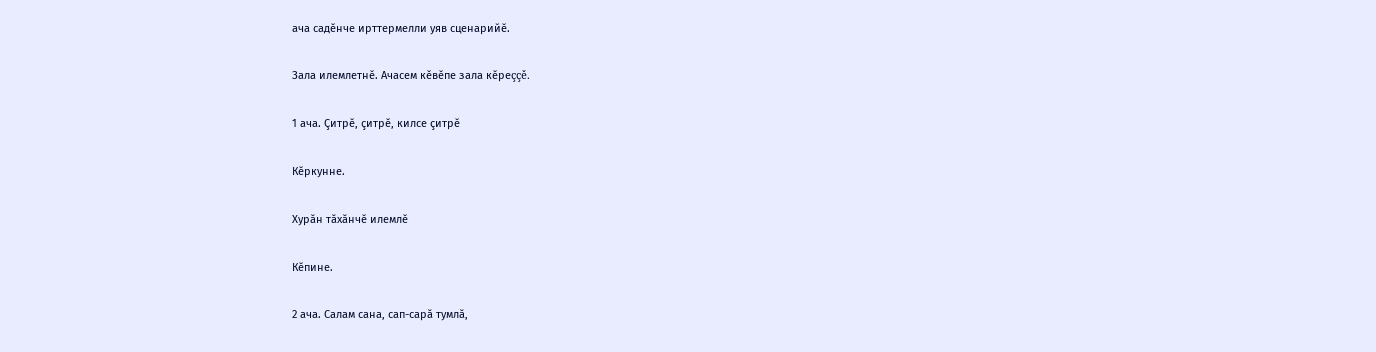ача садĕнче ирттермелли уяв сценарийĕ.

Зала илемлетнě. Ачасем кěвěпе зала кěреççě.

1 ача. Çитрĕ, çитрĕ, килсе çитрĕ

Кĕркунне.

Хурăн тăхăнчĕ илемлĕ

Кĕпине.

2 ача. Салам сана, сап-сарă тумлă,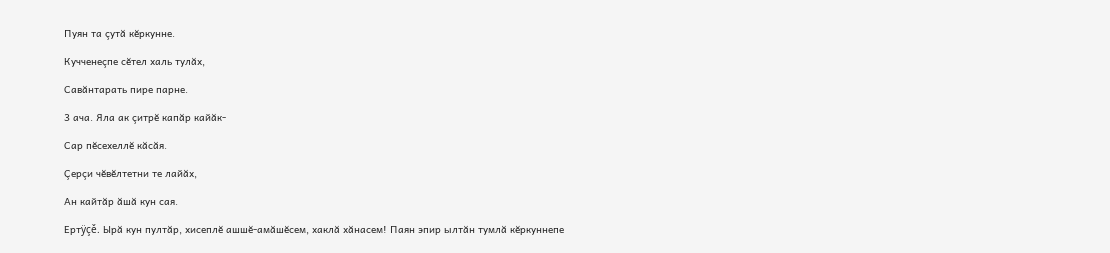Пуян та çутă кĕркунне.

Кучченеçпе сĕтел халь тулăх,

Савăнтарать пире парне.

3 ача. Яла ак çитрĕ капăр кайăк-

Сар пĕсехеллĕ кăсăя.

Çерçи чĕвĕлтетни те лайăх,

Ан кайтăр ăшă кун сая.

Ертÿçě. Ырă кун пултăр, хисеплĕ ашшĕ-амăшĕсем, хаклă хăнасем! Паян эпир ылтăн тумлă кĕркуннепе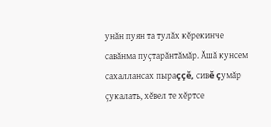унăн пуян та тулăх кĕрекинче савăнма пуçтарăнтăмăр. Ăшă кунсем сахаллансах пыраççĕ, сивĕ çумăр çукалать, хĕвел те хĕртсе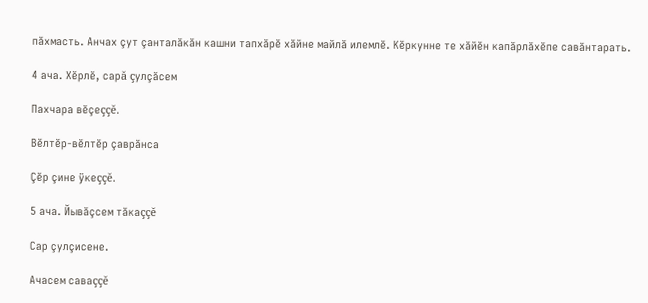пăхмасть. Анчах çут çанталăкăн кашни тапхăрĕ хăйне майлă илемлĕ. Кĕркунне те хăйĕн капăрлăхĕпе савăнтарать.

4 ача. Хĕрлĕ, сарă çулçăсем

Пахчара вĕçеççĕ.

Вĕлтĕр-вĕлтĕр çаврăнса

Çĕр çине ÿкеççĕ.

5 ача. Йывăçсем тăкаççĕ

Сар çулçисене.

Ачасем саваççĕ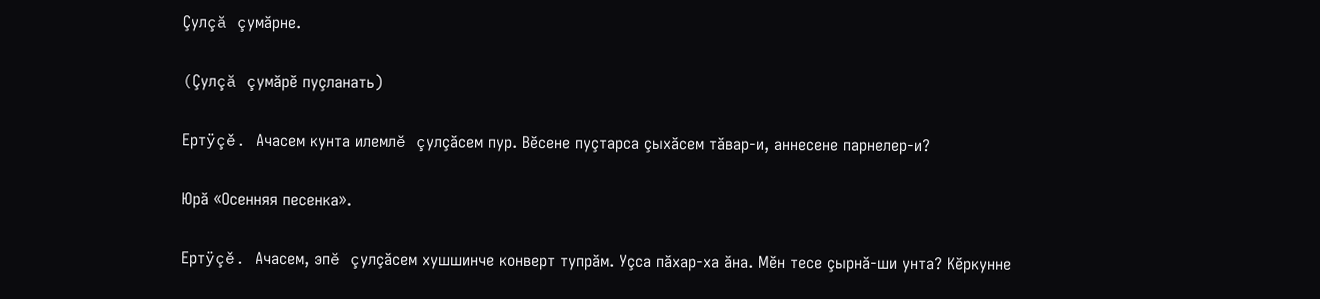Çулçă çумăрне.

(Çулçă çумăрĕ пуçланать)

Ертÿçě. Ачасем кунта илемлĕ çулçăсем пур. Вĕсене пуçтарса çыхăсем тăвар-и, аннесене парнелер-и?

Юрă «Осенняя песенка».

Ертÿçě. Ачасем, эпĕ çулçăсем хушшинче конверт тупрăм. Уçса пăхар-ха ăна. Мĕн тесе çырнă-ши унта? Кĕркунне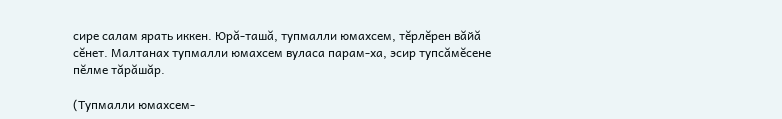сире салам ярать иккен. Юрă-ташă, тупмалли юмахсем, тĕрлĕрен вăйă сĕнет. Малтанах тупмалли юмахсем вуласа парам-ха, эсир тупсăмĕсене пĕлме тăрăшăр.

(Тупмалли юмахсем-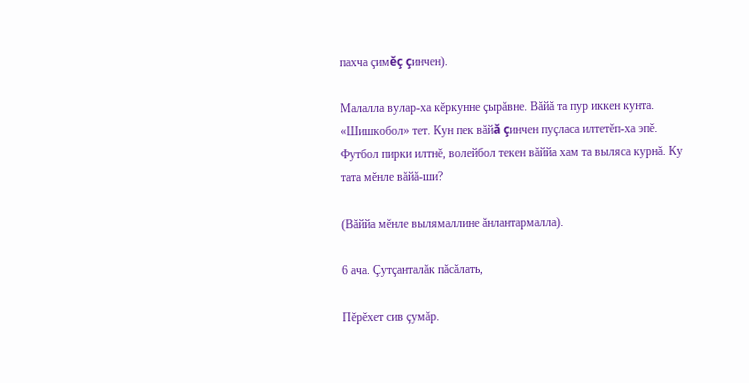пахча çимĕç çинчен).

Малалла вулар-ха кĕркунне çырăвне. Вăйă та пур иккен кунта. «Шишкобол» тет. Кун пек вăйă çинчен пуçласа илтетĕп-ха эпĕ. Футбол пирки илтнĕ, волейбол текен вăййа хам та выляса курнă. Ку тата мĕнле вăйă-ши?

(Вăййа мĕнле вылямаллине ăнлантармалла).

6 ача. Çутçанталăк пăсăлать,

Пĕрĕхет сив çумăр.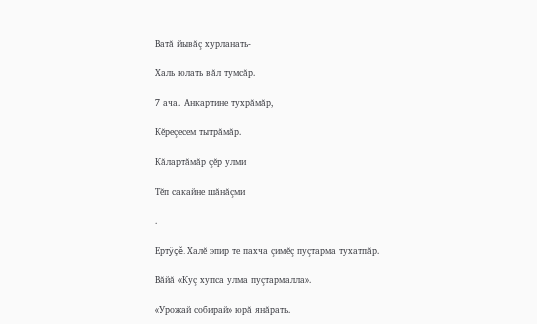Ватă йывăç хурланать-

Халь юлать вăл тумсăр.

7 ача. Анкартине тухрăмăр,

Кĕреçесем тытрăмăр.

Кăлартăмăр çĕр улми

Тĕп сакайне шăнăçми

.

Ертÿçě. Халĕ эпир те пахча çимĕç пуçтарма тухатпăр.

Вăйă «Куç хупса улма пуçтармалла».

«Урожай собирай» юрă янăрать.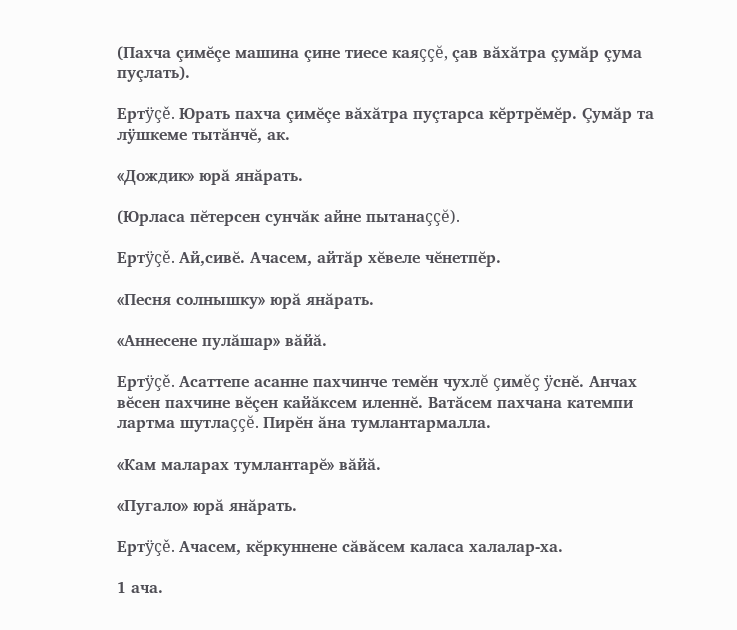(Пахча çимĕçе машина çине тиесе каяççĕ, çав вăхăтра çумăр çума пуçлать).

Ертÿçě. Юрать пахча çимĕçе вăхăтра пуçтарса кĕртрĕмĕр. Çумăр та лÿшкеме тытăнчĕ, ак.

«Дождик» юрă янăрать.

(Юрласа пĕтерсен сунчăк айне пытанаççĕ).

Ертÿçě. Ай,сивĕ. Ачасем, айтăр хĕвеле чĕнетпĕр.

«Песня солнышку» юрă янăрать.

«Аннесене пулăшар» вăйă.

Ертÿçě. Асаттепе асанне пахчинче темĕн чухлĕ çимĕç ÿснĕ. Анчах вĕсен пахчине вĕçен кайăксем иленнĕ. Ватăсем пахчана катемпи лартма шутлаççĕ. Пирĕн ăна тумлантармалла.

«Кам маларах тумлантарĕ» вăйă.

«Пугало» юрă янăрать.

Ертÿçě. Ачасем, кĕркуннене сăвăсем каласа халалар-ха.

1 ача.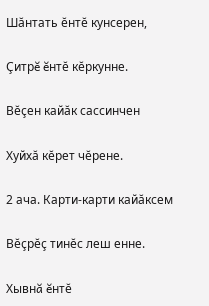Шăнтать ĕнтĕ кунсерен,

Çитрĕ ĕнтĕ кĕркунне.

Вĕçен кайăк сассинчен

Хуйхă кĕрет чĕрене.

2 ача. Карти-карти кайăксем

Вĕçрĕç тинĕс леш енне.

Хывнă ĕнтĕ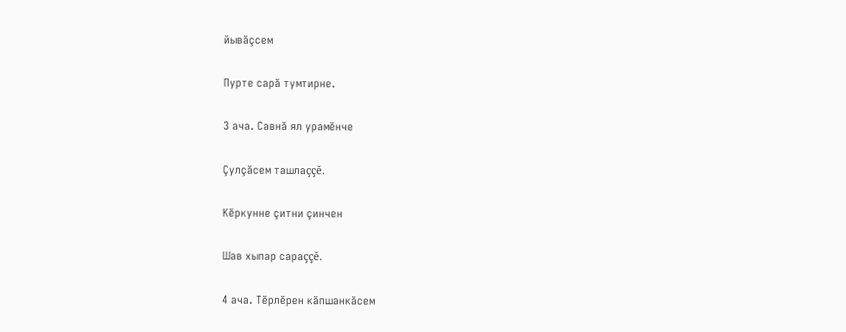йывăçсем

Пурте сарă тумтирне.

3 ача. Савнă ял урамĕнче

Çулçăсем ташлаççĕ.

Кĕркунне çитни çинчен

Шав хыпар сараççĕ.

4 ача. Тĕрлĕрен кăпшанкăсем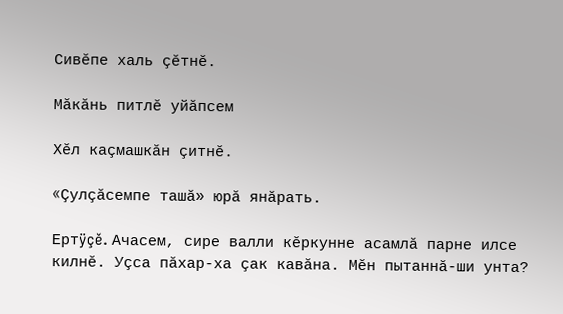Сивĕпе халь çĕтнĕ.

Мăкăнь питлĕ уйăпсем

Хĕл каçмашкăн çитнĕ.

«Çулçăсемпе ташă» юрă янăрать.

Ертÿçě. Ачасем, сире валли кĕркунне асамлă парне илсе килнĕ. Уçса пăхар-ха çак кавăна. Мĕн пытаннă-ши унта?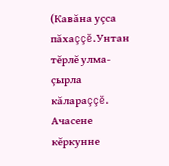(Кавăна уçса пăхаççĕ.Унтан тĕрлĕ улма-çырла кăлараççĕ. Ачасене кĕркунне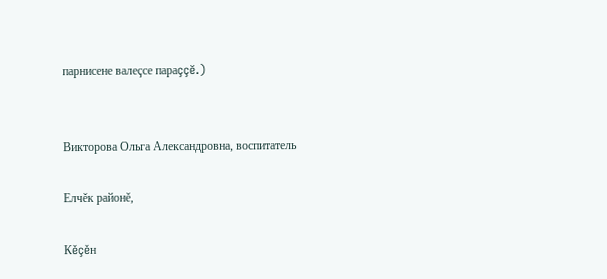парнисене валеçсе параççĕ.)


Викторова Ольга Александровна, воспитатель

Елчěк районě,

Кěçěн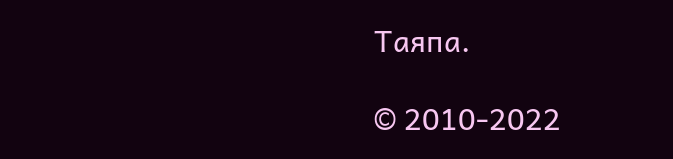Таяпа.

© 2010-2022